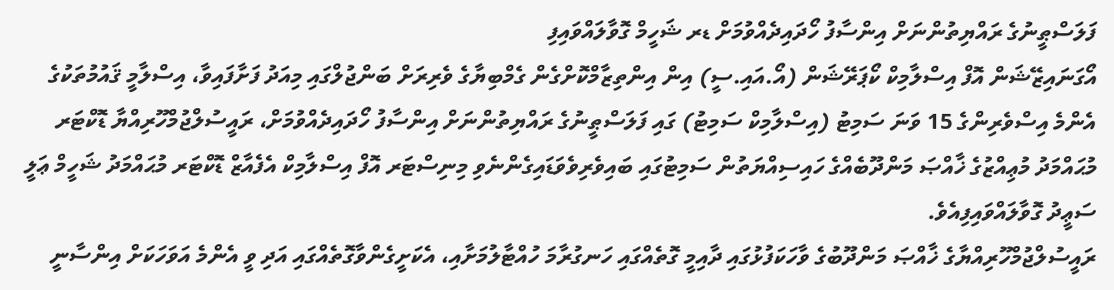ފަލަސްޠީނުގެ ރައްޔިތުންނަށް އިންސާފު ހޯދައިދެއްވުމަށް ޑރ ޝަހީމް ގޮވާލައްވައިފި
އޯގަނައިޒޭޝަން އޮފް އިސްލާމިކް ކޯޕަރޭޝަން (އޯ.އައި.ސީ) އިން އިންތިޒާމްކޮށްގެން ގެމްބިޔާގެ ވެރިރަށް ބަންޖުލްގައި މިއަދު ފަށާފައިވާ، އިސްލާމީ ޤައުމުތަކުގެ އެންމެ އިސްވެރިންގެ 15 ވަނަ ސަމިޓު (އިސްލާމިކް ސަމިޓު) ގައި ފަލަސްޠީނުގެ ރައްޔިތުންނަށް އިންސާފު ހޯދައިދެއްވުމަށް، ރައީސުލްޖުމްހޫރިއްޔާ ޑޮކްޓަރ މުޙައްމަދު މުޢިއްޒުގެ ޚާއްޞަ މަންދޫބެއްގެ ހައިސިއްޔަތުން ސަމިޓުގައި ބައިވެރިވެވަޑައިގެންނެވި މިނިސްޓަރ އޮފް އިސްލާމިކް އެފެއާޒް ޑޮކްޓަރ މުޙައްމަދު ޝަހީމް ޢަލީ ސަޢީދު ގޮވާލައްވައިފިއެވެ.
ރައީސުލްޖުމްހޫރިއްޔާގެ ޚާއްޞަ މަންދޫބުގެ ވާހަކަފުޅުގައި ދާއިމީ ގޮތެއްގައި ހަނގުރާމަ ހުއްޓާލުމަށާއި، އެކަށީގެންވާގޮތެއްގައި އަދި ވީ އެންމެ އަވަހަކަށް އިންސާނީ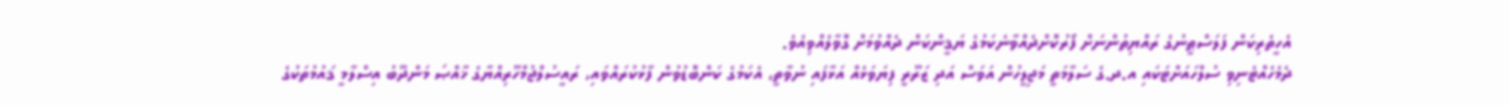އެހީތެރިކަން ފަލަސްޠީނުގެ ރައްޔިތުންނަށް ފޯރުކޮށްދެއްވާނެކަމުގެ ޔަޤީންކަން ދެއްވުމަށް ގޮވާލެއްވިއެވެ.
ދެމެހެއްޓެނިވި ސުލްހައަށްޓަކައި އ.ދ.ގެ ސަލާމަތީ މަޖިލީހުން އަވަސް އަދި ޒަރޫރީ ފިޔަވަޅެއް އަޅާފައި ނުވާތީ، އެކަމުގެ ކަންބޮޑުވުން ފާޅުކުރައްވައި، ރައީސުލްޖުމްހޫރިއްޔާގެ ޚާއްޞަ މަންދޫބު އިސްލާމީ ޤައުމުތަކުގެ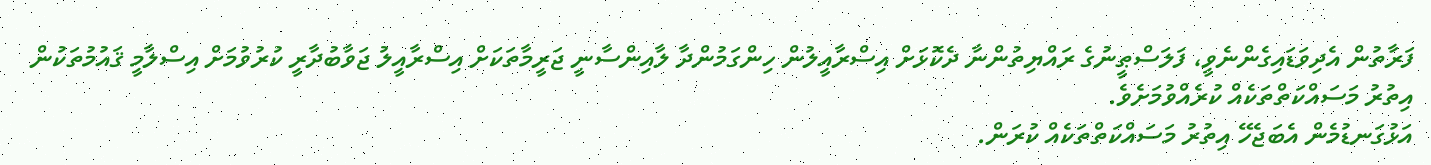ފަރާތުން އެދިވަޑައިގެންނެވީ، ފަލަސްޠީނުގެ ރައްޔިތުންނާ ދެކޮޅަށް އިސްރާއީލުން ހިންގަމުންދާ ލާއިންސާނީ ޖަރީމާތަކަށް އިސްރާއީލު ޖަވާބުދާރީ ކުރުވުމަށް އިސްލާމީ ޤައުމުތަކުން އިތުރު މަސައްކަތްތަކެއް ކުރެއްވުމަށެވެ.
އަޅުގަނޑުމެން އެބަޖެހޭ އިތުރު މަސައްކަތްތަކެއް ކުރަން.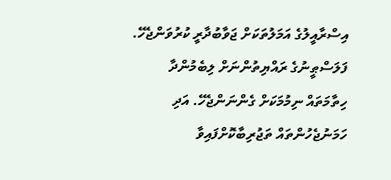އިސްރާއީލުގެ އަމަލުތަކަށް ޖަވާބުދާރީ ކުރުވަންޖެހޭ. ފަލަސްޠީނުގެ ރައްޔިތުންނަށް ލިބެމުންދާ ހިތާމަތައް ނިމުމަކަށް ގެންނަންޖެހޭ. އަދި ހަމަނުޖެހުންތައް ތަޖުރިބާކޮށްފައިވާ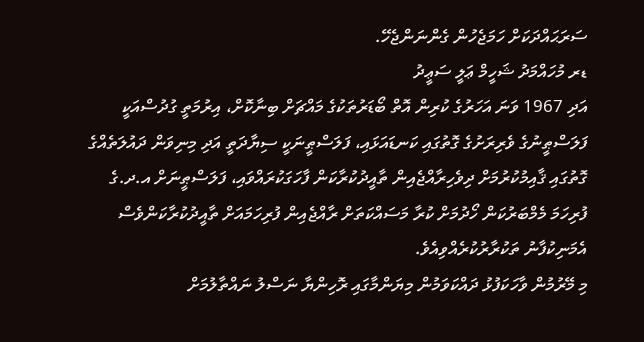ސަރަޙައްދަކަށް ހަމަޖެހުން ގެންނަންޖެހޭ.
ޑރ މުހައްމަދު ޝަހީމް ޢަލީ ސަޢީދު
އަދި 1967 ވަނަ އަހަރުގެ ކުރިން އޮތް ބޯޑަރުތަކުގެ މައްޗަށް ބިނާކޮށް، އިރުމަތީ ގުދުސްއަކީ ފަލަސްޠީނުގެ ވެރިރަށުގެ ގޮތުގައި ކަނޑައަޅައި، ފަލަސްޠީނަކީ ސިޔާދަތީ އަދި މިނިވަން ދައުލަތެއްގެ ގޮތުގައި ޤާއިމުކުރުމަށް ދިވެހިރާއްޖެއިން ތާއީދުކުރާކަން ފާހަގަކުރައްވައި، ފަލަސްޠީނަށް އ.ދ.ގެ ފުރިހަމަ މެމްބަރުކަން ހޯދުމަށް ކުރާ މަސައްކަތަށް ރާއްޖެއިން ފުރިހަމައަށް ތާއީދުކުރާކަންވެސް އެމަނިކުފާނު ތަކުރާރުކުރެއްވިއެވެ.
މި މޭރުމުން ވާހަކަފުޅު ދައްކަވަމުން މިޔަންމާގައި ރޮހިންޔާ ނަސްލު ނައްތާލުމަށް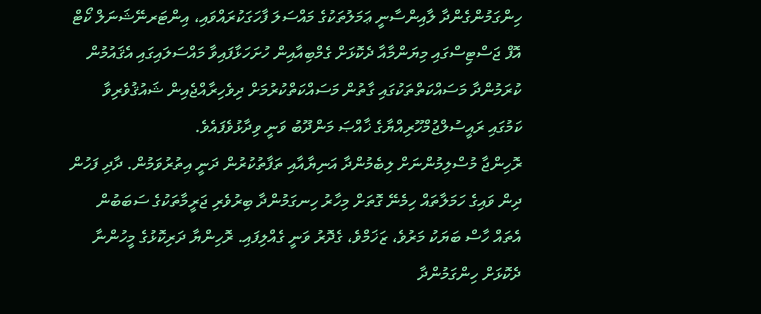ހިންގަމުންގެންދާ ލާއިންސާނީ ޢަމަލުތަކުގެ މައްސަލަ ފާހަގަކުރައްވައި، އިންޓަރނޭޝަނަލް ކޯޓް އޮފް ޖަސްޓިސްގައި މިޔަންމާއާ ދެކޮޅަށް ގެމްބިއާއިން ހުށަހަޅާފައިވާ މައްސަލައިގައި އެޤައުމުން ކުރަމުންދާ މަސައްކަތްތަކުގައި ގާތުން މަސައްކަތްކުރުމަށް ދިވެހިރާއްޖެއިން ޝައުޤުވެރިވާ ކަމުގައި ރައީސުލްޖުމްހޫރިއްޔާގެ ޚާއްޞަ މަންދޫބު ވަނީ ވިދާޅުވެފައެވެ.
ރޮހިންޖާ މުސްލިމުންނަށް ލިބެމުންދާ އަނިޔާއާއި ތަފާތުކުރުން ދަނީ އިތުރުވަމުން. ދާދި ފަހުން ދިން ވައިގެ ހަމަލާތައް ހިމެނޭ ގޮތަށް މިހާރު ހިނގަމުންދާ ބިރުވެރި ޖަރީމާތަކުގެ ސަބަބުން އެތައް ހާސް ބަޔަކު މަރުވެ، ޒަޚަމްވެ، ގެދޮރު ވަނީ ގެއްލިފައި. ރޮހިންޔާ ދަރިކޮޅުގެ މީހުންނާ ދެކޮޅަށް ހިންގަމުންދާ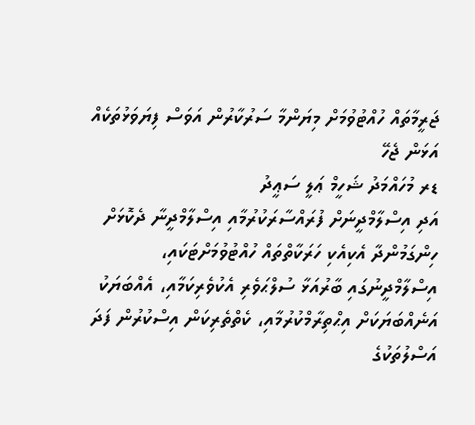ޖަރީމާތައް ހުއްޓުވުމަށް މިޔަންމާ ސަރުކާރުން އަވަސް ފިޔަވަޅުތަކެއް އަޅަން ޖެހޭ
ޑރ މުހައްމަދު ޝަހީމް ޢަލީ ސަޢީދު
އަދި އިސްލާމްދީނަށް ފުރައްސާރަކުރުމާއި އިސްލާމްދީނާ ދެކޮޅަށް ހިންގަމުންދާ އެކިއެކި ހަރަކާތްތައް ހުއްޓުވުމަށްޓަކައި، އިސްލާމްދީނުގައި ބާރުއަޅާ ސުލްޙަވެރި އެކުވެރިކަމާއި، އެއްބަޔަކު އަނެއްބަޔަކަށް އިޙްތިރާމްކުރުމާއި، ކެތްތެރިކަން އިސްކުރުން ފަދަ އަސްލުތަކުގެ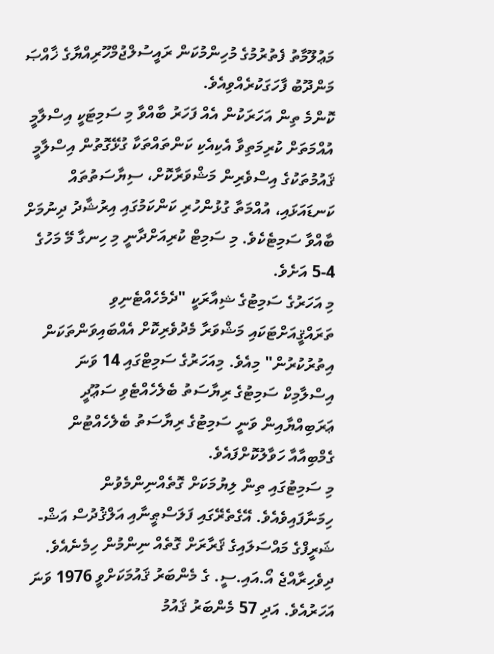މަޢުލޫމާތު ފެތުރުމުގެ މުހިންމުކަން ރައީސުލްޖުމްހޫރިއްޔާގެ ޚާއްޞަ މަންދޫބު ފާހަގަކުރެއްވިއެވެ.
ކޮންމެ ތިން އަހަރަކުން އެއް ފަހަރު ބާއްވާ މި ސަމިޓަކީ އިސްލާމީ އުއްމަތަށް ކުރިމަތިވާ އެކިއެކި ކަންތައްތަކާ ގުޅޭގޮތުން އިސްލާމީ ޤައުމުތަކުގެ އިސްވެރިން މަޝްވަރާކޮށް، ސިޔާސަތުތައް ކަނޑައަޅައި، އުއްމަތާ ގުޅުންހުރި ކަންކަމުގައި އިރުޝާދު ދިނުމަށް ބާއްވާ ސަމިޓެކެވެ. މި ސަމިޓް ކުރިއަށްދާނީ މި ހިނގާ މޭ މަހުގެ 4-5 އަށެވެ.
މި އަހަރުގެ ސަމިޓުގެ ޝިއާރަކީ "ދެމެހެއްޓެނިވި ތަރައްޤީއަށްޓަކައި މަޝްވަރާ މެދުވެރިކޮށް އެއްބައިވަންތަކަން އިތުރުކުރުން" މިއެވެ. މިއަހަރުގެ ސަމިޓްގައި 14 ވަނަ އިސްލާމިކް ސަމިޓުގެ ރިޔާސަތު ބެލެހެއްޓެވި ސަޢޫދީ ޢަރަބިއްޔާއިން ވަނީ ސަމިޓުގެ ރިޔާސަތު ބެލެހެއްޓުން ގެމްބިއާއާ ހަވާލުކޮށްފައެވެ.
މި ސަމިޓުގައި ތިން ލިޔުމަކަށް ގޮތެއްނިންމެވުން ހިމަނާފައިވެއެވެ. އޭގެތެރޭގައި ފަލަސްޠީނާއި އަލްޤުދުސް އަޝް-ޝަރީފްގެ މައްސަލައިގެ ޤަރާރަށް ގޮތެއް ނިންމުން ހިމެނެއެވެ.
ދިވެހިރާއްޖެ އޯ.އައި.ސީ. ގެ މެންބަރު ޤައުމަކަށްވީ 1976 ވަނަ އަހަރުއެވެ. އަދި 57 މެންބަރު ޤައުމު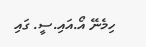ހިމެނޭ އޯ.އައި.ސީ. ގައި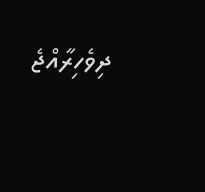ދިވެހިރާއްޖެ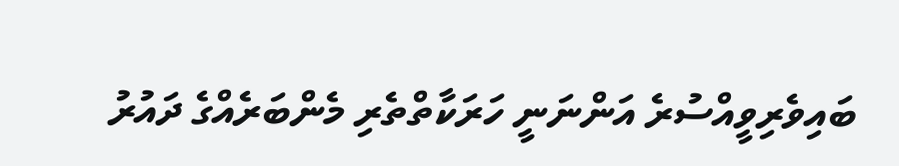ބައިވެރިވީއްސުރެ އަންނަނީ ހަރަކާތްތެރި މެންބަރެއްގެ ދައުރު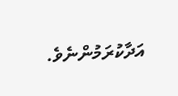އަދާކުރަމުންނެވެ.